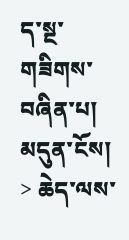ད་སྔ་གཟིགས་བཞིན་པ།  མདུན་ངོས། > ཆེད་ལས་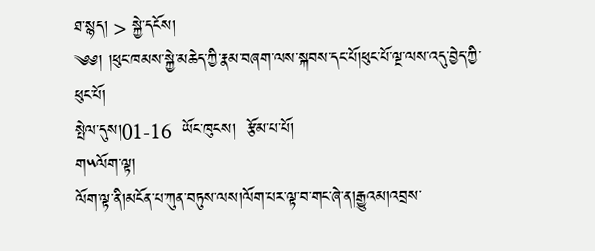ཐ་སྙད། > སྐྱེ་དངོས།
༄༅། །ཕུང་ཁམས་སྐྱེ་མཆེད་ཀྱི་རྣམ་བཞག་ལས་སྐབས་དང་པོ།ཕུང་པོ་ལྔ་ལས་འདུ་བྱེད་ཀྱི་ཕུང་པོ།
སྤེལ་དུས།01-16  ཡོང་ཁུངས།  རྩོམ་པ་པོ།
ག༥ལོག་ལྟ།
ལོག་ལྟ་ནི།མངོན་པ་ཀུན་བཏུས་ལས།ལོག་པར་ལྟ་བ་གང་ཞེ་ན།རྒྱུའམ།འབྲས་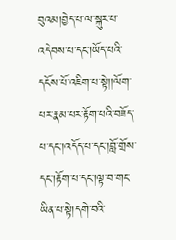བུའམ།བྱེད་པ་ལ་སྐུར་པ་འདེབས་པ་དང་།ཡོད་པའི་དངོས་པོ་འཇིག་པ་སྟེ།།ལོག་པར་རྣམ་པར་རྟོག་པའི་བཟོད་པ་དང་།འདོད་པ་དང་།བློ་གྲོས་དང་།རྟོག་པ་དང་།ལྟ་བ་གང་ཡིན་པ་སྟེ།དགེ་བའི་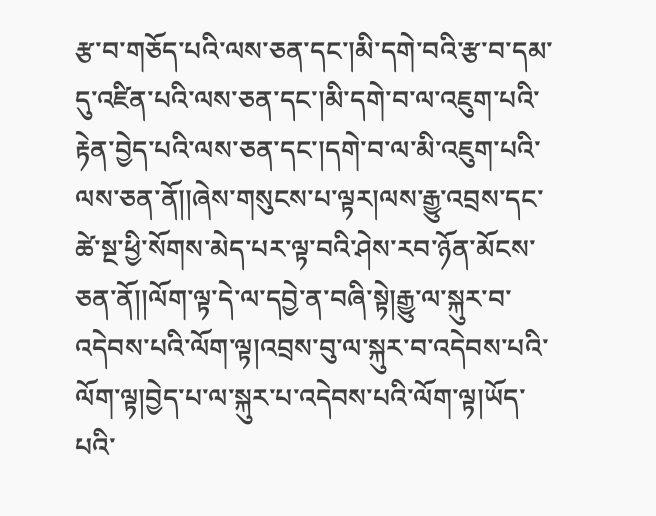རྩ་བ་གཅོད་པའི་ལས་ཅན་དང་།མི་དགེ་བའི་རྩ་བ་དམ་དུ་འཛིན་པའི་ལས་ཅན་དང་།མི་དགེ་བ་ལ་འཇུག་པའི་རྟེན་བྱེད་པའི་ལས་ཅན་དང་།དགེ་བ་ལ་མི་འཇུག་པའི་ལས་ཅན་ནོ།།ཞེས་གསུངས་པ་ལྟར།ལས་རྒྱུ་འབྲས་དང་ཚེ་སྔ་ཕྱི་སོགས་མེད་པར་ལྟ་བའི་ཤེས་རབ་ཉོན་མོངས་ཅན་ནོ།།ལོག་ལྟ་དེ་ལ་དབྱེ་ན་བཞི་སྟེ།རྒྱུ་ལ་སྐུར་བ་འདེབས་པའི་ལོག་ལྟ།འབྲས་བུ་ལ་སྐུར་བ་འདེབས་པའི་ལོག་ལྟ།བྱེད་པ་ལ་སྐུར་པ་འདེབས་པའི་ལོག་ལྟ།ཡོད་པའི་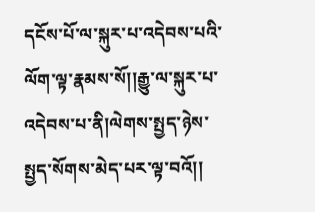དངོས་པོ་ལ་སྐུར་པ་འདེབས་པའི་ལོག་ལྟ་རྣམས་སོ།།རྒྱུ་ལ་སྐུར་པ་འདེབས་པ་ནི།ལེགས་སྤྱད་ཉེས་སྤྱད་སོགས་མེད་པར་ལྟ་བའོ།།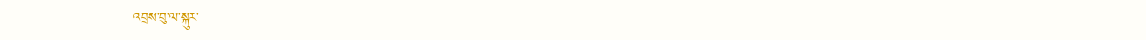འབྲས་བུ་ལ་སྐུར་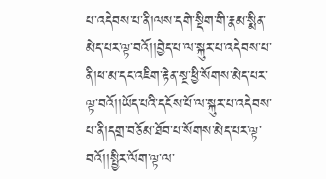པ་འདེབས་པ་ནི།ལས་དགེ་སྡིག་གི་རྣམ་སྨིན་མེད་པར་ལྟ་བའོ།།བྱེད་པ་ལ་སྐུར་པ་འདེབས་པ་ནི།ཕ་མ་དང་འཇིག་རྟེན་སྔ་ཕྱི་སོགས་མེད་པར་ལྟ་བའོ།།ཡོད་པའི་དངོས་པོ་ལ་སྐུར་པ་འདེབས་པ་ནི།དགྲ་བཅོམ་ཐོབ་པ་སོགས་མེད་པར་ལྟ་བའོ།།སྤྱིར་ལོག་ལྟ་ལ་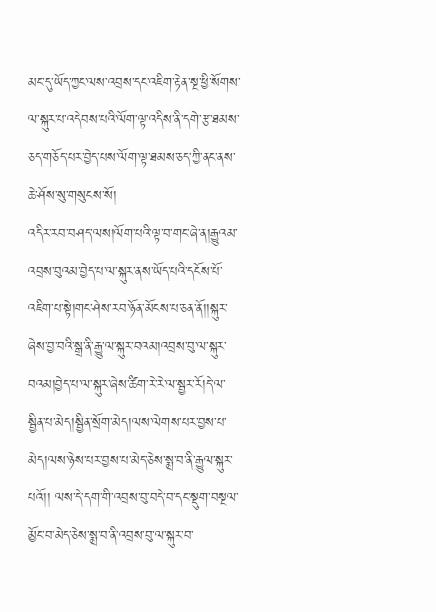མང་དུ་ཡོད་ཀྱང་ལས་འབྲས་དང་འཇིག་རྟེན་སྔ་ཕྱི་སོགས་ལ་སྐུར་པ་འདེབས་པའི་ལོག་ལྟ་འདིས་ནི་དགེ་རྩ་ཐམས་ཅད་གཅོད་པར་བྱེད་པས་ལོག་ལྟ་ཐམས་ཅད་ཀྱི་ནང་ནས་ཆེ་ཤོས་སུ་གསུངས་སོ།
འདིར་རབ་བཤད་ལས།ལོག་པའི་ལྟ་བ་གང་ཞེ་ན།རྒྱུའམ་འབྲས་བུའམ་བྱེད་པ་ལ་སྐུར་ནས་ཡོད་པའི་དངོས་པོ་འཇིག་པ་སྟེ།གང་ཤེས་རབ་ཉོན་མོངས་པ་ཅན་ནོ།།སྐུར་ཞེས་བྱ་བའི་སྒྲ་ནི་རྒྱུ་ལ་སྐུར་བའམ།འབྲས་བུ་ལ་སྐུར་བའམ།བྱེད་པ་ལ་སྐུར་ཞེས་ཚིག་རེ་རེ་ལ་སྦྱར་རོ།དེ་ལ་སྦྱིན་པ་མེད།སྦྱིན་སྲོག་མེད།ལས་ལེགས་པར་བྱས་པ་མེད།ལས་ཉེས་པར་བྱས་པ་མེད་ཅེས་སྨྲ་བ་ནི་རྒྱུལ་སྐུར་པའོ།། ལས་དེ་དག་གི་འབྲས་བུ་བདེ་བ་དང་སྡུག་བསྔལ་མྱོང་བ་མེད་ཅེས་སྨྲ་བ་ནི་འབྲས་བུ་ལ་སྐུར་བ་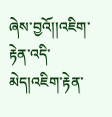ཞེས་བྱའོ།།འཇིག་རྟེན་འདི་མེད།འཇིག་རྟེན་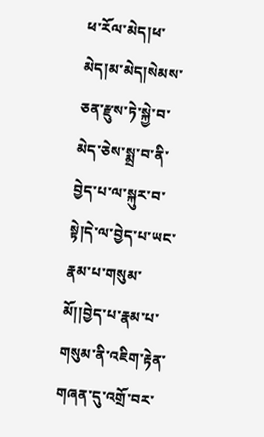ཕ་རོལ་མེད།ཕ་མེད།མ་མེད།སེམས་ཅན་རྫུས་ཏེ་སྐྱེ་བ་མེད་ཅེས་སྨྲ་བ་ནི་བྱེད་པ་ལ་སྐུར་བ་སྟེ།དེ་ལ་བྱེད་པ་ཡང་རྣམ་པ་གསུམ་མོ།།བྱེད་པ་རྣམ་པ་གསུམ་ནི་འཇིག་རྟེན་གཞན་དུ་འགྲོ་བར་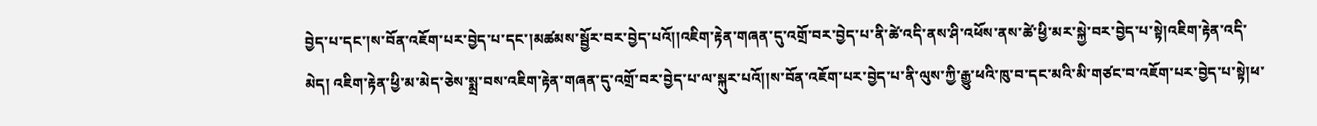བྱེད་པ་དང་།ས་བོན་འཇོག་པར་བྱེད་པ་དང་།མཚམས་སྦྱོར་བར་བྱེད་པའོ།།འཇིག་རྟེན་གཞན་དུ་འགྲོ་བར་བྱེད་པ་ནི་ཚེ་འདི་ནས་ཤི་འཕོས་ནས་ཚེ་ཕྱི་མར་སྐྱེ་བར་བྱེད་པ་སྟེ།འཇིག་རྟེན་འདི་མེད། འཇིག་རྟེན་ཕྱི་མ་མེད་ཅེས་སྨྲ་བས་འཇིག་རྟེན་གཞན་དུ་འགྲོ་བར་བྱེད་པ་ལ་སྐུར་པའོ།།ས་བོན་འཇོག་པར་བྱེད་པ་ནི་ལུས་ཀྱི་རྒྱུ་ཕའི་ཁུ་བ་དང་མའི་མི་གཙང་བ་འཇོག་པར་བྱེད་པ་སྟེ།ཕ་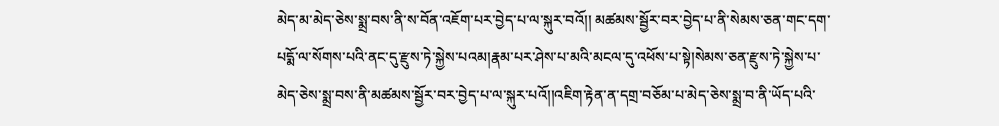མེད་མ་མེད་ཅེས་སྨྲ་བས་ནི་ས་བོན་འཇོག་པར་བྱེད་པ་ལ་སྐུར་བའོ།། མཚམས་སྦྱོར་བར་བྱེད་པ་ནི་སེམས་ཅན་གང་དག་པདྨོ་ལ་སོགས་པའི་ནང་དུ་རྫུས་ཏེ་སྐྱེས་པའམ།རྣམ་པར་ཤེས་པ་མའི་མངལ་དུ་འཕོས་པ་སྟེ།སེམས་ཅན་རྫུས་ཏེ་སྐྱེས་པ་མེད་ཅེས་སྨྲ་བས་ནི་མཚམས་སྦྱོར་བར་བྱེད་པ་ལ་སྐུར་པའོ།།འཇིག་རྟེན་ན་དགྲ་བཅོམ་པ་མེད་ཅེས་སྨྲ་བ་ནི་ཡོད་པའི་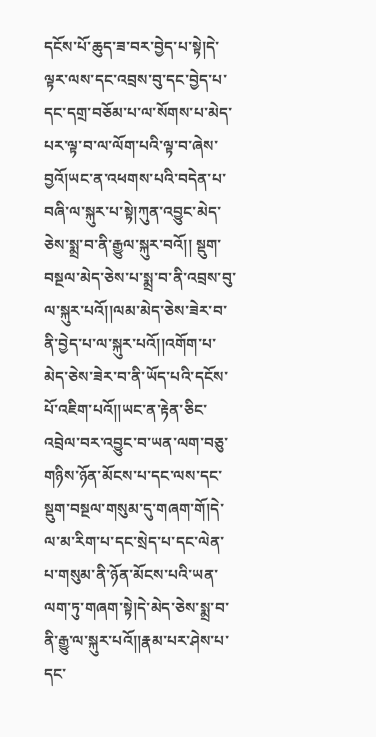དངོས་པོ་ཆུད་ཟ་བར་བྱེད་པ་སྟེ།དེ་ལྟར་ལས་དང་འབྲས་བུ་དང་བྱེད་པ་དང་དགྲ་བཅོམ་པ་ལ་སོགས་པ་མེད་པར་ལྟ་བ་ལ་ལོག་པའི་ལྟ་བ་ཞེས་བྱའོ།ཡང་ན་འཕགས་པའི་བདེན་པ་བཞི་ལ་སྐུར་པ་སྟེ།ཀུན་འབྱུང་མེད་ཅེས་སྨྲ་བ་ནི་རྒྱུལ་སྐུར་བའོ།། སྡུག་བསྔལ་མེད་ཅེས་པ་སྨྲ་བ་ནི་འབྲས་བུ་ལ་སྐུར་པའོ།།ལམ་མེད་ཅེས་ཟེར་བ་ནི་བྱེད་པ་ལ་སྐུར་པའོ།།འགོག་པ་མེད་ཅེས་ཟེར་བ་ནི་ཡོད་པའི་དངོས་པོ་འཇིག་པའོ།།ཡང་ན་རྟེན་ཅིང་འབྲེལ་བར་འབྱུང་བ་ཡན་ལག་བཅུ་གཉིས་ཉོན་མོངས་པ་དང་ལས་དང་སྡུག་བསྔལ་གསུམ་དུ་གཞག་གོ།དེ་ལ་མ་རིག་པ་དང་སྲེད་པ་དང་ལེན་པ་གསུམ་ནི་ཉོན་མོངས་པའི་ཡན་ལག་ཏུ་གཞག་སྟེ།དེ་མེད་ཅེས་སྨྲ་བ་ནི་རྒྱུ་ལ་སྐུར་པའོ།།རྣམ་པར་ཤེས་པ་དང་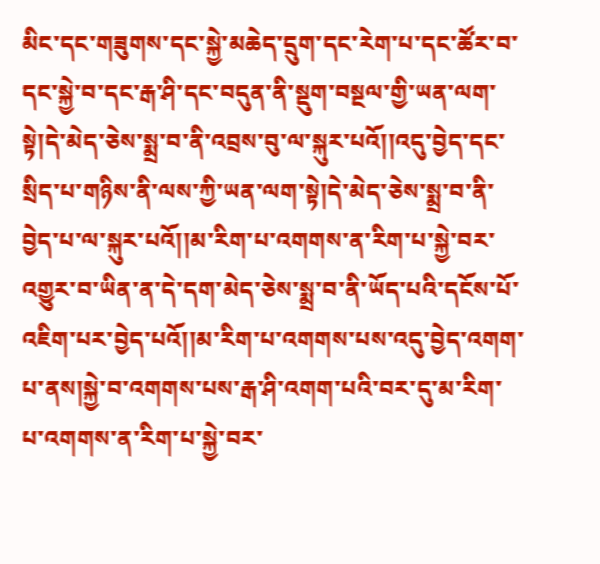མིང་དང་གཟུགས་དང་སྐྱེ་མཆེད་དྲུག་དང་རེག་པ་དང་ཚོར་བ་དང་སྐྱེ་བ་དང་རྒ་ཤི་དང་བདུན་ནི་སྡུག་བསྔལ་གྱི་ཡན་ལག་སྟེ།དེ་མེད་ཅེས་སྨྲ་བ་ནི་འབྲས་བུ་ལ་སྐུར་པའོ།།འདུ་བྱེད་དང་སྲིད་པ་གཉིས་ནི་ལས་ཀྱི་ཡན་ལག་སྟེ།དེ་མེད་ཅེས་སྨྲ་བ་ནི་བྱེད་པ་ལ་སྐུར་པའོ།།མ་རིག་པ་འགགས་ན་རིག་པ་སྐྱེ་བར་འགྱུར་བ་ཡིན་ན་དེ་དག་མེད་ཅེས་སྨྲ་བ་ནི་ཡོད་པའི་དངོས་པོ་འཇིག་པར་བྱེད་པའོ།།མ་རིག་པ་འགགས་པས་འདུ་བྱེད་འགག་པ་ནས།སྐྱེ་བ་འགགས་པས་རྒ་ཤི་འགག་པའི་བར་དུ་མ་རིག་པ་འགགས་ན་རིག་པ་སྐྱེ་བར་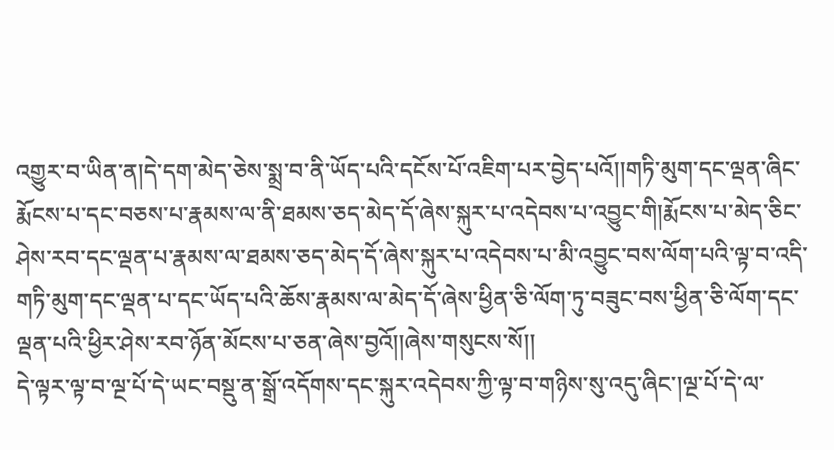འགྱུར་བ་ཡིན་ན།དེ་དག་མེད་ཅེས་སྨྲ་བ་ནི་ཡོད་པའི་དངོས་པོ་འཇིག་པར་བྱེད་པའོ།།གཏི་མུག་དང་ལྡན་ཞིང་རྨོངས་པ་དང་བཅས་པ་རྣམས་ལ་ནི་ཐམས་ཅད་མེད་དོ་ཞེས་སྐུར་པ་འདེབས་པ་འབྱུང་གི།རྨོངས་པ་མེད་ཅིང་ཤེས་རབ་དང་ལྡན་པ་རྣམས་ལ་ཐམས་ཅད་མེད་དོ་ཞེས་སྐུར་པ་འདེབས་པ་མི་འབྱུང་བས་ལོག་པའི་ལྟ་བ་འདི་གཏི་མུག་དང་ལྡན་པ་དང་ཡོད་པའི་ཆོས་རྣམས་ལ་མེད་དོ་ཞེས་ཕྱིན་ཅི་ལོག་ཏུ་བཟུང་བས་ཕྱིན་ཅི་ལོག་དང་ལྡན་པའི་ཕྱིར་ཤེས་རབ་ཉོན་མོངས་པ་ཅན་ཞེས་བྱའོ།།ཞེས་གསུངས་སོ།།
དེ་ལྟར་ལྟ་བ་ལྔ་པོ་དེ་ཡང་བསྡུ་ན་སྒྲོ་འདོགས་དང་སྐུར་འདེབས་ཀྱི་ལྟ་བ་གཉིས་སུ་འདུ་ཞིང་།ལྔ་པོ་དེ་ལ་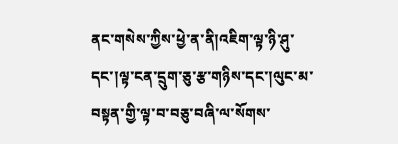ནང་གསེས་ཀྱིས་ཕྱེ་ན་ནི།འཇིག་ལྟ་ཉི་ཤུ་དང་།ལྟ་ངན་དྲུག་ཅུ་རྩ་གཉིས་དང་།ལུང་མ་བསྟན་གྱི་ལྟ་བ་བཅུ་བཞི་ལ་སོགས་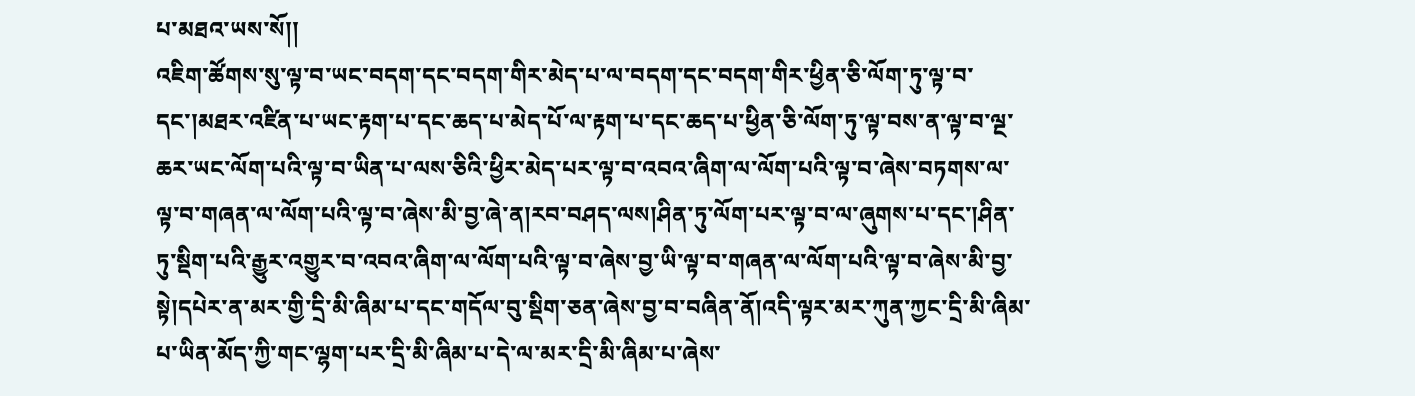པ་མཐའ་ཡས་སོ།།
འཇིག་ཚོགས་སུ་ལྟ་བ་ཡང་བདག་དང་བདག་གིར་མེད་པ་ལ་བདག་དང་བདག་གིར་ཕྱིན་ཅི་ལོག་ཏུ་ལྟ་བ་དང་།མཐར་འཛིན་པ་ཡང་རྟག་པ་དང་ཆད་པ་མེད་པོ་ལ་རྟག་པ་དང་ཆད་པ་ཕྱིན་ཅི་ལོག་ཏུ་ལྟ་བས་ན་ལྟ་བ་ལྔ་ཆར་ཡང་ལོག་པའི་ལྟ་བ་ཡིན་པ་ལས་ཅིའི་ཕྱིར་མེད་པར་ལྟ་བ་འབའ་ཞིག་ལ་ལོག་པའི་ལྟ་བ་ཞེས་བཏགས་ལ་ལྟ་བ་གཞན་ལ་ལོག་པའི་ལྟ་བ་ཞེས་མི་བྱ་ཞེ་ན།རབ་བཤད་ལས།ཤིན་ཏུ་ལོག་པར་ལྟ་བ་ལ་ཞུགས་པ་དང་།ཤིན་ཏུ་སྡིག་པའི་རྒྱུར་འགྱུར་བ་འབའ་ཞིག་ལ་ལོག་པའི་ལྟ་བ་ཞེས་བྱ་ཡི་ལྟ་བ་གཞན་ལ་ལོག་པའི་ལྟ་བ་ཞེས་མི་བྱ་སྟེ།དཔེར་ན་མར་གྱི་དྲི་མི་ཞིམ་པ་དང་གདོལ་བུ་སྡིག་ཅན་ཞེས་བྱ་བ་བཞིན་ནོ།འདི་ལྟར་མར་ཀུན་ཀྱང་དྲི་མི་ཞིམ་པ་ཡིན་མོད་ཀྱི་གང་ལྷག་པར་དྲི་མི་ཞིམ་པ་དེ་ལ་མར་དྲི་མི་ཞིམ་པ་ཞེས་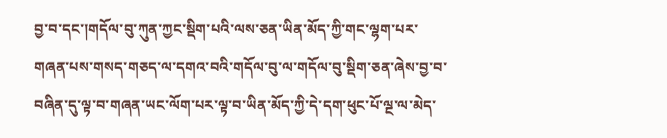བྱ་བ་དང་།གདོལ་བུ་ཀུན་ཀྱང་སྡིག་པའི་ལས་ཅན་ཡིན་མོད་ཀྱི་གང་ལྷག་པར་གཞན་པས་གསད་གཅད་ལ་དགའ་བའི་གདོལ་བུ་ལ་གདོལ་བུ་སྡིག་ཅན་ཞེས་བྱ་བ་བཞིན་དུ་ལྟ་བ་གཞན་ཡང་ལོག་པར་ལྟ་བ་ཡིན་མོད་ཀྱི་དེ་དག་ཕུང་པོ་ལྔ་ལ་མེད་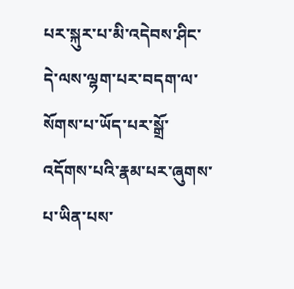པར་སྐུར་པ་མི་འདེབས་ཤིང་དེ་ལས་ལྷག་པར་བདག་ལ་སོགས་པ་ཡོད་པར་སྒྲོ་འདོགས་པའི་རྣམ་པར་ཞུགས་པ་ཡིན་པས་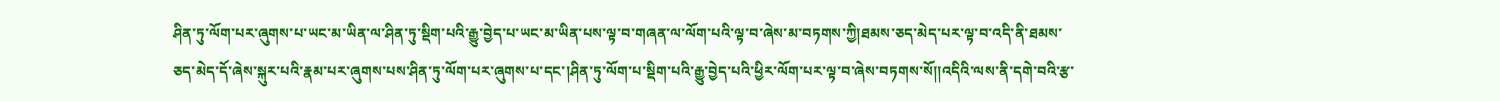ཤིན་ཏུ་ལོག་པར་ཞུགས་པ་ཡང་མ་ཡིན་ལ་ཤིན་ཏུ་སྡིག་པའི་རྒྱུ་བྱེད་པ་ཡང་མ་ཡིན་པས་ལྟ་བ་གཞན་ལ་ལོག་པའི་ལྟ་བ་ཞེས་མ་བཏགས་ཀྱི།ཐམས་ཅད་མེད་པར་ལྟ་བ་འདི་ནི་ཐམས་ཅད་མེད་དོ་ཞེས་སྐུར་པའི་རྣམ་པར་ཞུགས་པས་ཤིན་ཏུ་ལོག་པར་ཞུགས་པ་དང་།ཤིན་ཏུ་ལོག་པ་སྡིག་པའི་རྒྱུ་བྱེད་པའི་ཕྱིར་ལོག་པར་ལྟ་བ་ཞེས་བཏགས་སོ།།འདིའི་ལས་ནི་དགེ་བའི་རྩ་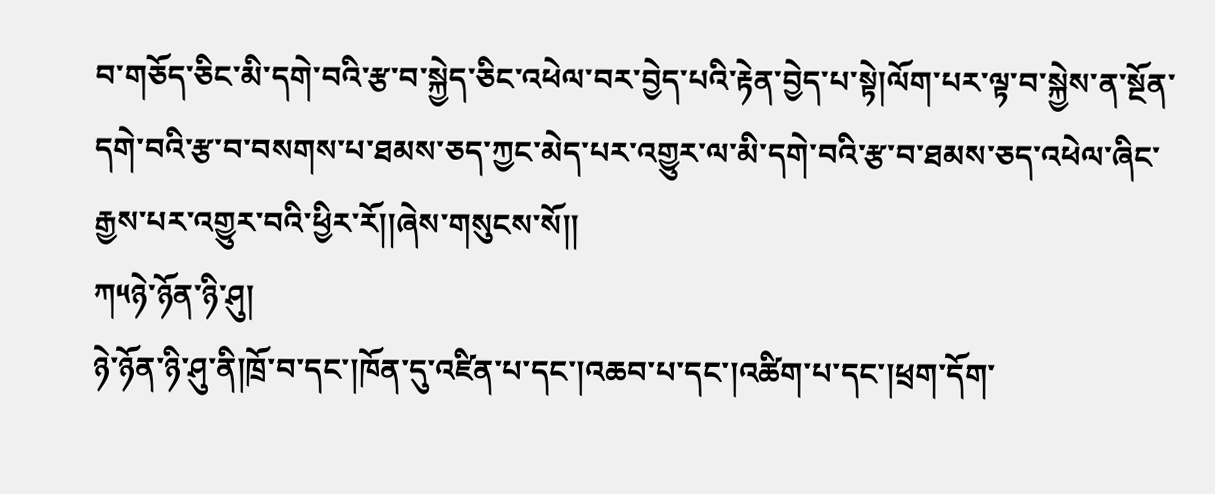བ་གཅོད་ཅིང་མི་དགེ་བའི་རྩ་བ་སྐྱེད་ཅིང་འཕེལ་བར་བྱེད་པའི་རྟེན་བྱེད་པ་སྟེ།ལོག་པར་ལྟ་བ་སྐྱེས་ན་སྔོན་དགེ་བའི་རྩ་བ་བསགས་པ་ཐམས་ཅད་ཀྱང་མེད་པར་འགྱུར་ལ་མི་དགེ་བའི་རྩ་བ་ཐམས་ཅད་འཕེལ་ཞིང་རྒྱས་པར་འགྱུར་བའི་ཕྱིར་རོ།།ཞེས་གསུངས་སོ།།
ཀ༥ཉེ་ཉོན་ཉི་ཤུ།
ཉེ་ཉོན་ཉི་ཤུ་ནི།ཁྲོ་བ་དང་།ཁོན་དུ་འཛིན་པ་དང་།འཆབ་པ་དང་།འཚིག་པ་དང་།ཕྲག་དོག་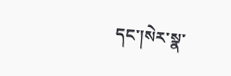དང་།སེར་སྣ་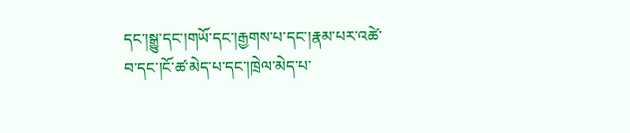དང་།སྒྱུ་དང་།གཡོ་དང་།རྒྱགས་པ་དང་།རྣམ་པར་འཚེ་བ་དང་།ངོ་ཚ་མེད་པ་དང་།ཁྲེལ་མེད་པ་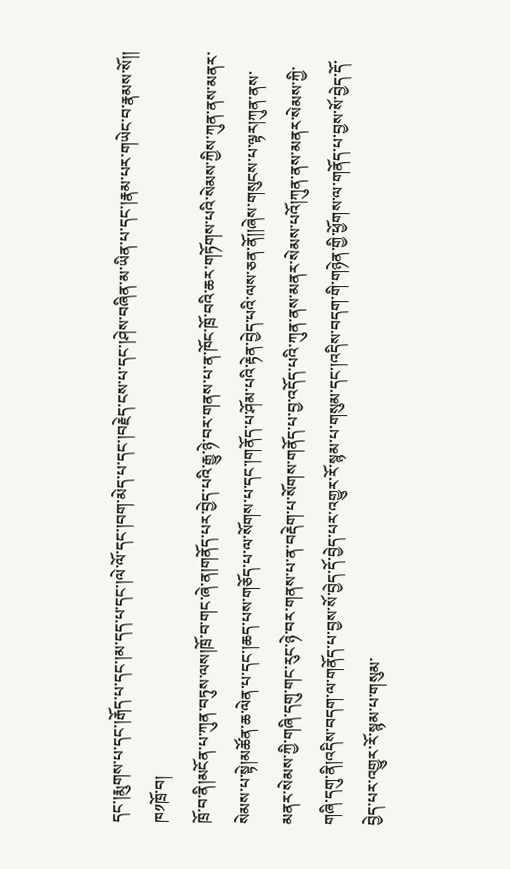དང་།རྨུགས་པ་དང་།རྒོད་པ་དང་།མ་དད་པ་དང་།ལེ་ལོ་དང་།བག་མེད་པ་དང་།བརྗེད་ངས་པ་དང་།ཤེས་བཞིན་མ་ཡིན་པ་དང་།རྣམ་པར་གཡེང་བ་རྣམས་སོ།།
ཁ༡ཁྲོ་བ།
ཁྲོ་བ་ནི།མངོན་པ་ཀུན་བཏུས་ལས།ཁྲོ་བ་གང་ཞེ་ན།གནོད་པར་བྱེད་པའི་རྒྱུ་ཉེ་བར་གནས་པ་ན་ཁོང་ཁྲོ་བའི་ཆར་གཏོགས་པའི་སེམས་ཀྱིས་ཀུན་ནས་མནར་སེམས་པ་སྟེ།མཚོན་ཆ་ལེན་པ་དང་།ཆད་པས་གཅོད་པ་ལ་སོགས་པ་དང་།གནོད་པ་ཤོམ་པའི་རྟེན་བྱེད་པའི་ལས་ཅན་ནོ།།ཞེས་གསུངས་པ་ལྟར།ཀུན་ནས་མནར་སེམས་ཀྱི་གཞི་དགུ་གང་རུང་ཉེ་བར་གནས་པ་ན་བརྡེག་པ་སོགས་གནོད་པ་བྱ་འདོད་པའི་ཀུན་ནས་མནར་སེམས་པའོ།ཀུན་ནས་མནར་སེམས་ཀྱི་གཞི་དགུ་ནི།འདིས་བདག་ལ་གནོད་པ་བྱས་སོ་བྱེད་དོ་བྱེད་པར་འགྱུར་རོ་སྙམ་པ་གསུམ་དང་།འདིས་བདག་གི་གཉེན་གྱི་ཕྱོགས་ལ་གནོད་པ་བྱས་སོ་བྱེད་དོ་བྱེད་པར་འགྱུར་རོ་སྙམ་པ་གསུམ་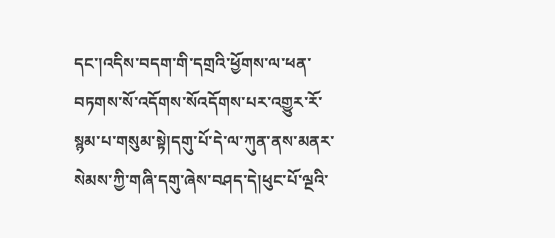དང་།འདིས་བདག་གི་དགྲའི་ཕྱོགས་ལ་ཕན་བཏགས་སོ་འདོགས་སོའདོགས་པར་འགྱུར་རོ་སྙམ་པ་གསུམ་སྟེ།དགུ་པོ་དེ་ལ་ཀུན་ནས་མནར་སེམས་ཀྱི་གཞི་དགུ་ཞེས་བཤད་དེ།ཕུང་པོ་ལྔའི་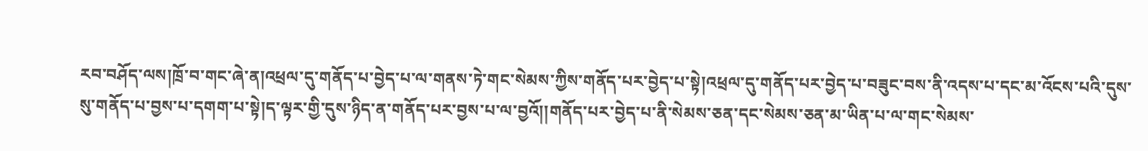རབ་བཤོད་ལས།ཁྲོ་བ་གང་ཞེ་ན།འཕྲལ་དུ་གནོད་པ་བྱེད་པ་ལ་གནས་ཏེ་གང་སེམས་ཀྱིས་གནོད་པར་བྱེད་པ་སྟེ།འཕྲལ་དུ་གནོད་པར་བྱེད་པ་བཟུང་བས་ནི་འདས་པ་དང་མ་འོངས་པའི་དུས་སུ་གནོད་པ་བྱས་པ་དགག་པ་སྟེ།ད་ལྟར་གྱི་དུས་ཉིད་ན་གནོད་པར་བྱས་པ་ལ་བྱའོ།།གནོད་པར་བྱེད་པ་ནི་སེམས་ཅན་དང་སེམས་ཅན་མ་ཡིན་པ་ལ་གང་སེམས་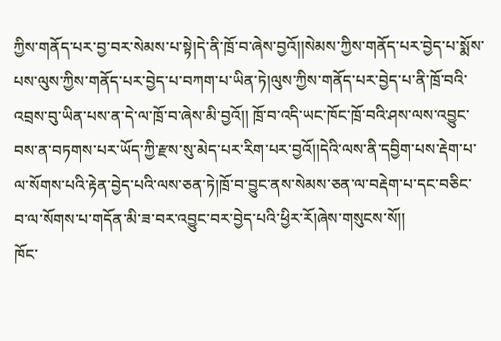ཀྱིས་གནོད་པར་བྱ་བར་སེམས་པ་སྟེ།དེ་ནི་ཁྲོ་བ་ཞེས་བྱའོ།།སེམས་ཀྱིས་གནོད་པར་བྱེད་པ་སྨོས་པས་ལུས་ཀྱིས་གནོད་པར་བྱེད་པ་བཀག་པ་ཡིན་ཏེ།ལུས་ཀྱིས་གནོད་པར་བྱེད་པ་ནི་ཁྲོ་བའི་འབྲས་བུ་ཡིན་པས་ན་དེ་ལ་ཁྲོ་བ་ཞེས་མི་བྱའོ།། ཁྲོ་བ་འདི་ཡང་ཁོང་ཁྲོ་བའི་ཤས་ལས་འབྱུང་བས་ན་བཏགས་པར་ཡོད་ཀྱི་རྫས་སུ་མེད་པར་རིག་པར་བྱའོ།།དེའི་ལས་ནི་དབྱིག་པས་རྡེག་པ་ལ་སོགས་པའི་རྟེན་བྱེད་པའི་ལས་ཅན་ཏེ།ཁྲོ་བ་བྱུང་ནས་སེམས་ཅན་ལ་བརྡེག་པ་དང་བཅིང་བ་ལ་སོགས་པ་གདོན་མི་ཟ་བར་འབྱུང་བར་བྱེད་པའི་ཕྱིར་རོ།ཞེས་གསུངས་སོ།།
ཁོང་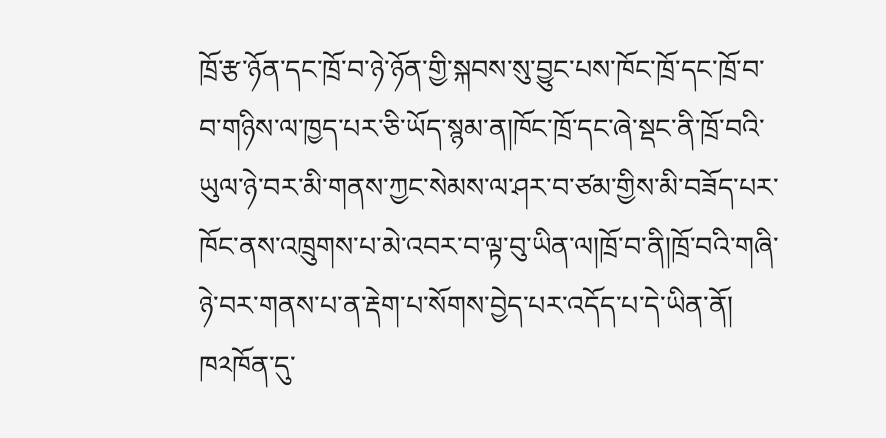ཁྲོ་རྩ་ཉོན་དང་ཁྲོ་བ་ཉེ་ཉོན་གྱི་སྐབས་སུ་བྱུང་པས་ཁོང་ཁྲོ་དང་ཁྲོ་བ་བ་གཉིས་ལ་ཁྱད་པར་ཅི་ཡོད་སྙམ་ན།ཁོང་ཁྲོ་དང་ཞེ་སྡང་ནི་ཁྲོ་བའི་ཡུལ་ཉེ་བར་མི་གནས་ཀྱང་སེམས་ལ་ཤར་བ་ཙམ་གྱིས་མི་བཟོད་པར་ཁོང་ནས་འཁྲུགས་པ་མེ་འབར་བ་ལྟ་བུ་ཡིན་ལ།ཁྲོ་བ་ནི།ཁྲོ་བའི་གཞི་ཉེ་བར་གནས་པ་ན་རྡེག་པ་སོགས་བྱེད་པར་འདོད་པ་དེ་ཡིན་ནོ།
ཁ༢ཁོན་དུ་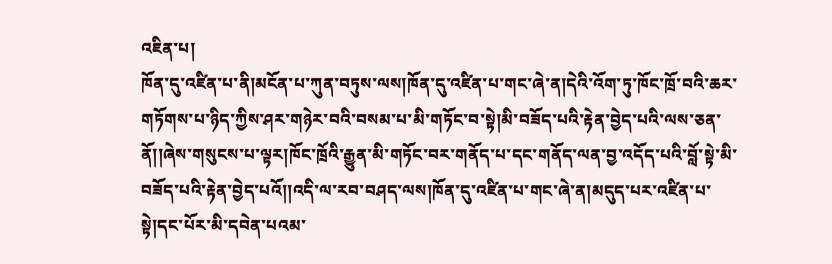འཇིན་པ།
ཁོན་དུ་འཛིན་པ་ནི།མངོན་པ་ཀུན་བཏུས་ལས།ཁོན་དུ་འཛིན་པ་གང་ཞེ་ན།དེའི་འོག་ཏུ་ཁོང་ཁྲོ་བའི་ཆར་གཏོགས་པ་ཉིད་ཀྱིས་ཤར་གཉེར་བའི་བསམ་པ་མི་གཏོང་བ་སྟེ།མི་བཟོད་པའི་རྟེན་བྱེད་པའི་ལས་ཅན་ནོ།།ཞེས་གསུངས་པ་ལྟར།ཁོང་ཁྲོའི་རྒྱུན་མི་གཏོང་བར་གནོད་པ་དང་གནོད་ལན་བྱ་འདོད་པའི་བློ་སྟེ་མི་བཟོད་པའི་རྟེན་བྱེད་པའོ།།འདི་ལ་རབ་བཤད་ལས།ཁོན་དུ་འཛིན་པ་གང་ཞེ་ན།མདུད་པར་འཛིན་པ་སྟེ།དང་པོར་མི་དབེན་པའམ་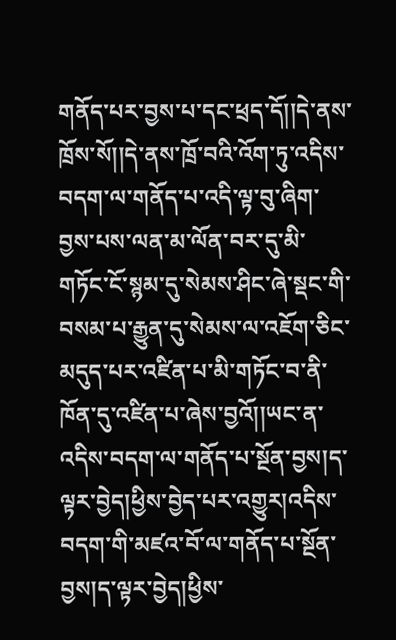གནོད་པར་བྱས་པ་དང་ཕྲད་དོ།།དེ་ནས་ཁྲོས་སོ།།དེ་ནས་ཁྲོ་བའི་འོག་ཏུ་འདིས་བདག་ལ་གནོད་པ་འདི་ལྟ་བུ་ཞིག་བྱས་པས་ལན་མ་ལོན་བར་དུ་མི་གཏོང་ངོ་སྙམ་དུ་སེམས་ཤིང་ཞེ་སྡང་གི་བསམ་པ་རྒྱུན་དུ་སེམས་ལ་འཇོག་ཅིང་མདུད་པར་འཛིན་པ་མི་གཏོང་བ་ནི་ཁོན་དུ་འཛིན་པ་ཞེས་བྱའོ།།ཡང་ན་འདིས་བདག་ལ་གནོད་པ་སྔོན་བྱས།ད་ལྟར་བྱེད།ཕྱིས་བྱེད་པར་འགྱུར།འདིས་བདག་གི་མཛའ་བོ་ལ་གནོད་པ་སྔོན་བྱས།ད་ལྟར་བྱེད།ཕྱིས་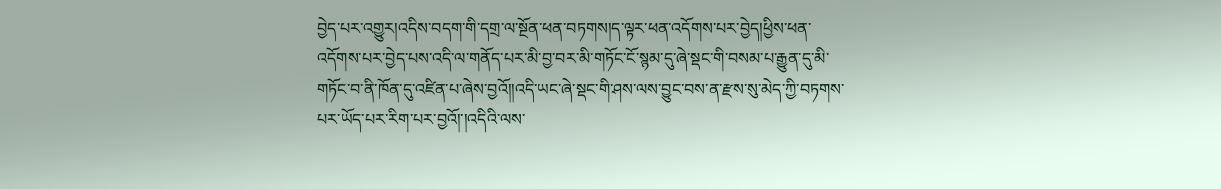བྱེད་པར་འགྱུར།འདིས་བདག་གི་དགྲ་ལ་སྔོན་ཕན་བཏགས།ད་ལྟར་ཕན་འདོགས་པར་བྱེད།ཕྱིས་ཕན་འདོགས་པར་བྱེད་པས་འདི་ལ་གནོད་པར་མི་བྱ་བར་མི་གཏོང་ངོ་སྙམ་དུ་ཞེ་སྡང་གི་བསམ་པ་རྒྱུན་དུ་མི་གཏོང་བ་ནི་ཁོན་དུ་འཛིན་པ་ཞེས་བྱའོ།།འདི་ཡང་ཞེ་སྡང་གི་ཤས་ལས་བྱུང་བས་ན་རྫས་སུ་མེད་ཀྱི་བཏགས་པར་ཡོད་པར་རིག་པར་བྱའོ།་།འདིའི་ལས་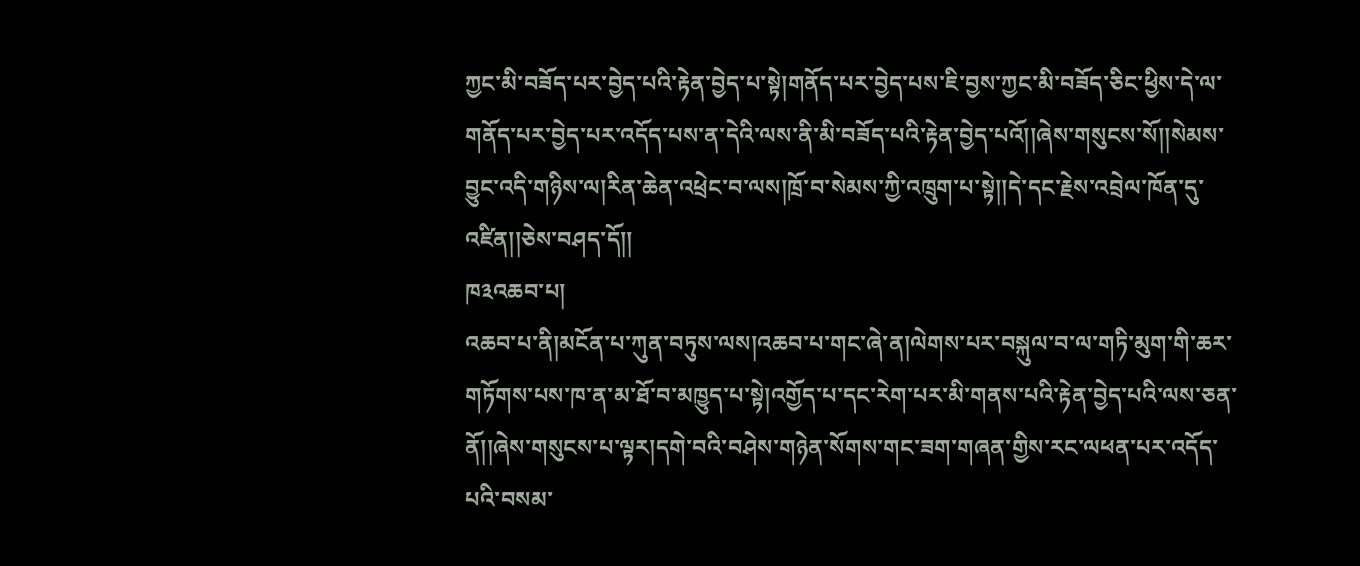ཀྱང་མི་བཟོད་པར་བྱེད་པའི་རྟེན་བྱེད་པ་སྟེ།གནོད་པར་བྱེད་པས་ཇི་བྱས་ཀྱང་མི་བཟོད་ཅིང་ཕྱིས་དེ་ལ་གནོད་པར་བྱེད་པར་འདོད་པས་ན་དེའི་ལས་ནི་མི་བཟོད་པའི་རྟེན་བྱེད་པའོ།།ཞེས་གསུངས་སོ།།སེམས་བྱུང་འདི་གཉིས་ལ།རིན་ཆེན་འཕྲེང་བ་ལས།ཁྲོ་བ་སེམས་ཀྱི་འཁྲུག་པ་སྟེ།།དེ་དང་རྗེས་འབྲེལ་ཁོན་དུ་འཛིན།།ཅེས་བཤད་དོ།།
ཁ༣འཆབ་པ།
འཆབ་པ་ནི།མངོན་པ་ཀུན་བཏུས་ལས།འཆབ་པ་གང་ཞེ་ན།ལེགས་པར་བསྐུལ་བ་ལ་གཏི་མུག་གི་ཆར་གཏོགས་པས་ཁ་ན་མ་ཐོ་བ་མཁྱུད་པ་སྟེ།འགྱོད་པ་དང་རེག་པར་མི་གནས་པའི་རྟེན་བྱེད་པའི་ལས་ཅན་ནོ།།ཞེས་གསུངས་པ་ལྟར།དགེ་བའི་བཤེས་གཉེན་སོགས་གང་ཟག་གཞན་གྱིས་རང་ལཕན་པར་འདོད་པའི་བསམ་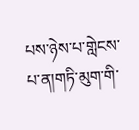པས་ཉེས་པ་གླེངས་པ་ན།གཏི་མུག་གི་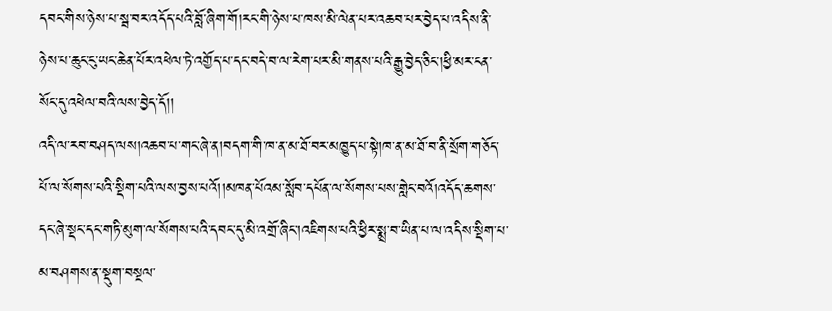དབང་གིས་ཉེས་པ་སྦ་བར་འདོད་པའི་བློ་ཞིག་གོ།རང་གི་ཉེས་པ་ཁས་མི་ལེན་པར་འཆབ་པར་བྱེད་པ་འདིས་ནི་ཉེས་པ་ཆུང་ངུ་ཡང་ཆེན་པོར་འཕེལ་ཏེ་འགྱོད་པ་དང་བདེ་བ་ལ་རེག་པར་མི་གནས་པའི་རྒྱུ་བྱེད་ཅིང་།ཕྱི་མར་ངན་སོང་དུ་འཕེལ་བའི་ལས་བྱེད་དོ།།
འདི་ལ་རབ་བཤད་ལས།འཆབ་པ་གང་ཞེ་ན།བདག་གི་ཁ་ན་མ་ཐོ་བར་མཁྱུད་པ་སྟེ།ཁ་ན་མ་ཐོ་བ་ནི་སྲོག་གཅོད་པོ་ལ་སོགས་པའི་སྡིག་པའི་ལས་བྱས་པའོ།།མཁན་པོའམ་སློབ་དཔོན་ལ་སོགས་པས་གླེང་བའོ།འདོད་ཆགས་དང་ཞེ་སྡང་དང་གཏི་མུག་ལ་སོགས་པའི་དབང་དུ་མི་འགྲོ་ཞིང་།འཇིགས་པའི་ཕྱིར་སྨྲ་བ་ཡིན་པ་ལ་འདིས་སྡིག་པ་མ་བཤགས་ན་སྡུག་བསྔལ་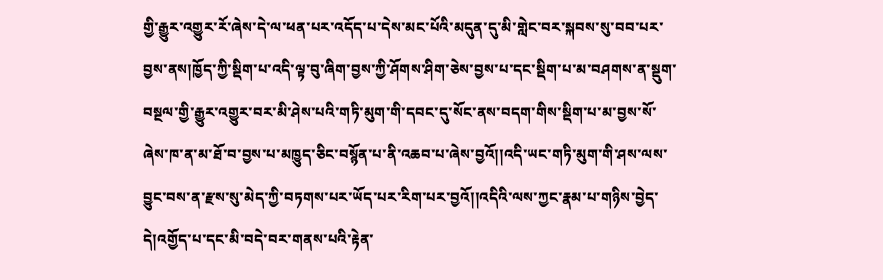གྱི་རྒྱུར་འགྱུར་རོ་ཞེས་དེ་ལ་ཕན་པར་འདོད་པ་དེས་མང་པོའི་མདུན་དུ་མི་གླེང་བར་སྐབས་སུ་བབ་པར་བྱས་ནས།ཁྱོད་ཀྱི་སྡིག་པ་འདི་ལྟ་བུ་ཞིག་བྱས་ཀྱི་ཤོགས་ཤིག་ཅེས་བྱས་པ་དང་སྡིག་པ་མ་བཤགས་ན་སྡུག་བསྔལ་གྱི་རྒྱུར་འགྱུར་བར་མི་ཤེས་པའི་གཏི་མུག་གི་དབང་དུ་སོང་ནས་བདག་གིས་སྡིག་པ་མ་བྱས་སོ་ཞེས་ཁ་ན་མ་ཐོ་བ་བྱས་པ་མཁྱུད་ཅིང་བསྙོན་པ་ནི་འཆབ་པ་ཞེས་བྱའོ།།འདི་ཡང་གཏི་མུག་གི་ཤས་ལས་བྱུང་བས་ན་རྫས་སུ་མེད་ཀྱི་བཏགས་པར་ཡོད་པར་རིག་པར་བྱའོ།།འདིའི་ལས་ཀྱང་རྣམ་པ་གཉིས་བྱེད་དེ།འགྱོད་པ་དང་མི་བདེ་བར་གནས་པའི་རྟེན་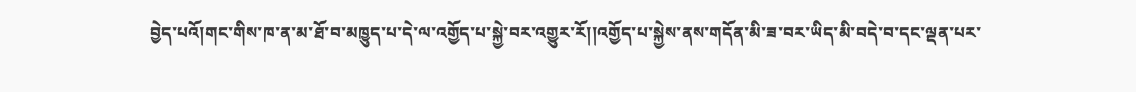བྱེད་པའོ།གང་གིས་ཁ་ན་མ་ཐོ་བ་མཁྱུད་པ་དེ་ལ་འགྱོད་པ་སྐྱེ་བར་འགྱུར་རོ།།འགྱོད་པ་སྐྱེས་ནས་གདོན་མི་ཟ་བར་ཡིད་མི་བདེ་བ་དང་ལྡན་པར་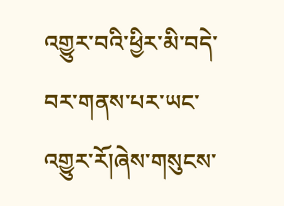འགྱུར་བའི་ཕྱིར་མི་བདེ་བར་གནས་པར་ཡང་འགྱུར་རོ།ཞེས་གསུངས་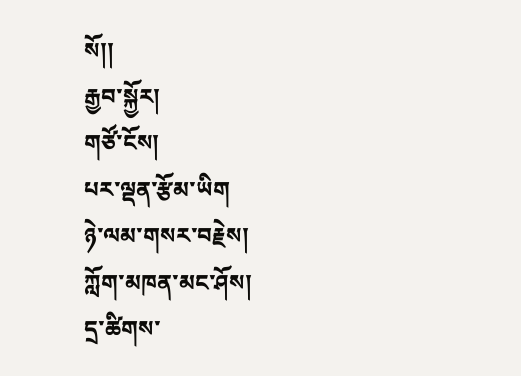སོ།།
རྒྱབ་སྐྱོར།
གཙོ་ངོས།
པར་ལྡན་རྩོམ་ཡིག
ཉེ་ལམ་གསར་བརྗེས།
ཀློག་མཁན་མང་ཤོས།
དྲ་ཚིགས་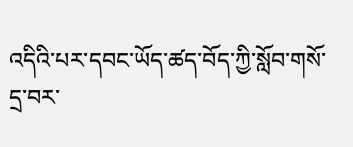འདིའི་པར་དབང་ཡོད་ཚད་བོད་ཀྱི་སློབ་གསོ་དྲ་བར་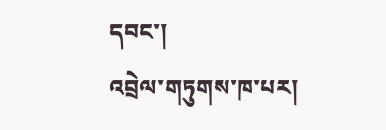དབང་།
འབྲེལ་གཏུགས་ཁ་པར།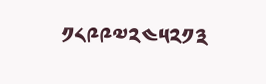༡༨༩༩༧༢༤༥༢༡༣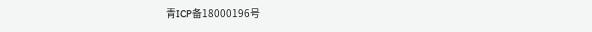青ICP备18000196号